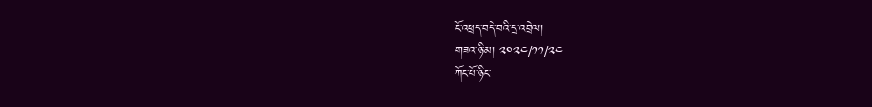ངོ་འཕྲད་བདེ་བའི་དྲ་འབྲེལ།
གཟའ་ཉི་མ། ༢༠༢༤/༡༡/༢༤
ཀོང་པོ་ཉིང་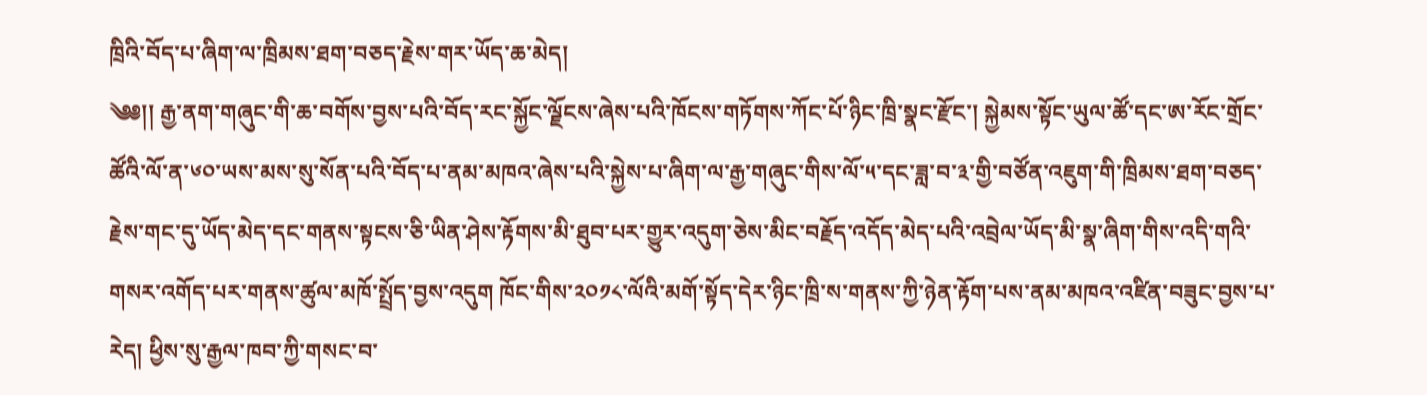ཁྲིའི་བོད་པ་ཞིག་ལ་ཁྲིམས་ཐག་བཅད་རྗེས་གར་ཡོད་ཆ་མེད།
༄༅།། རྒྱ་ནག་གཞུང་གི་ཆ་བགོས་བྱས་པའི་བོད་རང་སྐྱོང་ལྗོངས་ཞེས་པའི་ཁོངས་གཏོགས་ཀོང་པོ་ཉིང་ཁྲི་སྣང་རྫོང་། སྐྱེམས་སྟོང་ཡུལ་ཚོ་དང་ཨ་རོང་གྲོང་ཚོའི་ལོ་ན་༦༠་ཡས་མས་སུ་སོན་པའི་བོད་པ་ནམ་མཁའ་ཞེས་པའི་སྐྱེས་པ་ཞིག་ལ་རྒྱ་གཞུང་གིས་ལོ་༥་དང་ཟླ་བ་༣་གྱི་བཙོན་འཇུག་གི་ཁྲིམས་ཐག་བཅད་རྗེས་གང་དུ་ཡོད་མེད་དང་གནས་སྟངས་ཅི་ཡིན་ཤེས་རྟོགས་མི་ཐུབ་པར་གྱུར་འདུག་ཅེས་མིང་བརྗོད་འདོད་མེད་པའི་འབྲེལ་ཡོད་མི་སྣ་ཞིག་གིས་འདི་གའི་གསར་འགོད་པར་གནས་ཚུལ་མཁོ་སྤྲོད་བྱས་འདུག ཁོང་གིས་༢༠༡༨་ལོའི་མགོ་སྟོད་དེར་ཉིང་ཁྲི་ས་གནས་ཀྱི་ཉེན་རྟོག་པས་ནམ་མཁའ་འཛིན་བཟུང་བྱས་པ་རེད། ཕྱིས་སུ་རྒྱལ་ཁབ་ཀྱི་གསང་བ་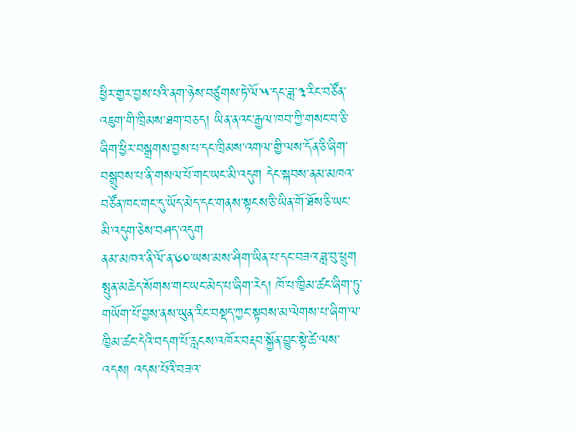ཕྱིར་གྱར་བྱས་པའི་ནག་ཉེས་བཙུགས་ཏེ་ལོ་༥་དང་ཟླ་༣་རིང་བཙོན་འཇུག་གི་ཁྲིམས་ཐག་བཅད། ཡིན་ནའང་རྒྱལ་ཁབ་ཀྱི་གསང་བ་ཅི་ཞིག་ཕྱིར་བསྒྲགས་བྱས་པ་དང་ཁྲིམས་འགལ་གྱི་ལས་དོན་ཅི་ཞིག་བསྒྲུབས་པ་ནི་གསལ་པོ་གང་ཡང་མི་འདུག དེང་སྐབས་ནམ་མཁའ་བཙོན་ཁང་གང་དུ་ཡོད་མེད་དང་གནས་སྟངས་ཅི་ཡིན་གོ་ཐོས་ཅི་ཡང་མི་འདུག་ཅེས་བཤད་འདུག
ནམ་མཁའ་ནི་ལོ་ན་༦༠་ཡས་མས་ཤིག་ཡིན་པ་དང་བཟའ་ཟླ་བུ་ཕྲུག སྤུན་མཆེད་སོགས་གང་ཡང་མེད་པ་ཞིག་རེད། ཁོ་པ་ཁྱིམ་ཚང་ཞིག་ཏུ་གཡོག་པོ་བྱས་ནས་ཡུན་རིང་བསྡད་ཀྱང་སྟབས་མ་ལེགས་པ་ཞིག་ལ་ཁྱིམ་ཚང་དེའི་བདག་པོ་རླངས་འཁོར་བརྡབ་སྐྱོན་བྱུང་སྟེ་ཚེ་ལས་འདས། འདས་པོའི་བཟའ་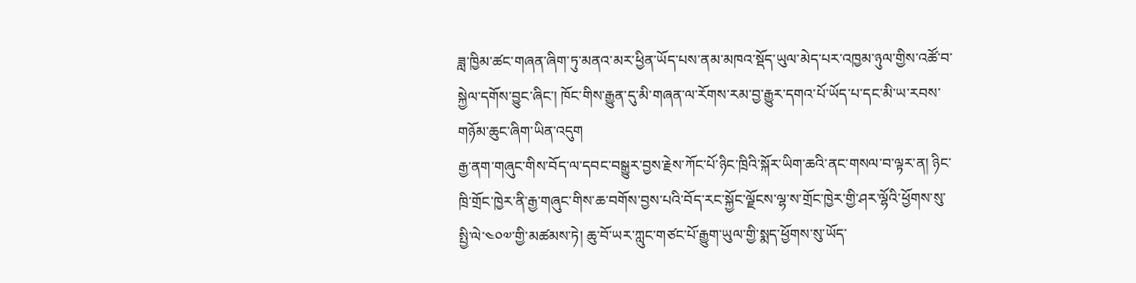ཟླ་ཁྱིམ་ཚང་གཞན་ཞིག་ཏུ་མནའ་མར་ཕྱིན་ཡོད་པས་ནམ་མཁའ་སྡོད་ཡུལ་མེད་པར་འཁྱམ་ཉུལ་གྱིས་འཚོ་བ་སྐྱེལ་དགོས་བྱུང་ཞིང་། ཁོང་གིས་རྒྱུན་དུ་མི་གཞན་ལ་རོགས་རམ་བྱ་རྒྱུར་དགའ་པོ་ཡོད་པ་དང་མི་ཡ་རབས་གཉོམ་ཆུང་ཞིག་ཡིན་འདུག
རྒྱ་ནག་གཞུང་གིས་བོད་ལ་དབང་བསྒྱུར་བྱས་རྗེས་ཀོང་པོ་ཉིང་ཁྲིའི་སྐོར་ཡིག་ཆའི་ནང་གསལ་བ་ལྟར་ན། ཉིང་ཁྲི་གྲོང་ཁྱེར་ནི་རྒྱ་གཞུང་གིས་ཆ་བགོས་བྱས་པའི་བོད་རང་སྐྱོང་ལྗོངས་ལྷ་ས་གྲོང་ཁྱེར་གྱི་ཤར་ལྷོའི་ཕྱོགས་སུ་སྤྱི་ལེ་༤༠༧་གྱི་མཚམས་ཏེ། ཆུ་བོ་ཡར་ཀླུང་གཙང་པོ་རྒྱུག་ཡུལ་གྱི་སྨད་ཕྱོགས་སུ་ཡོད་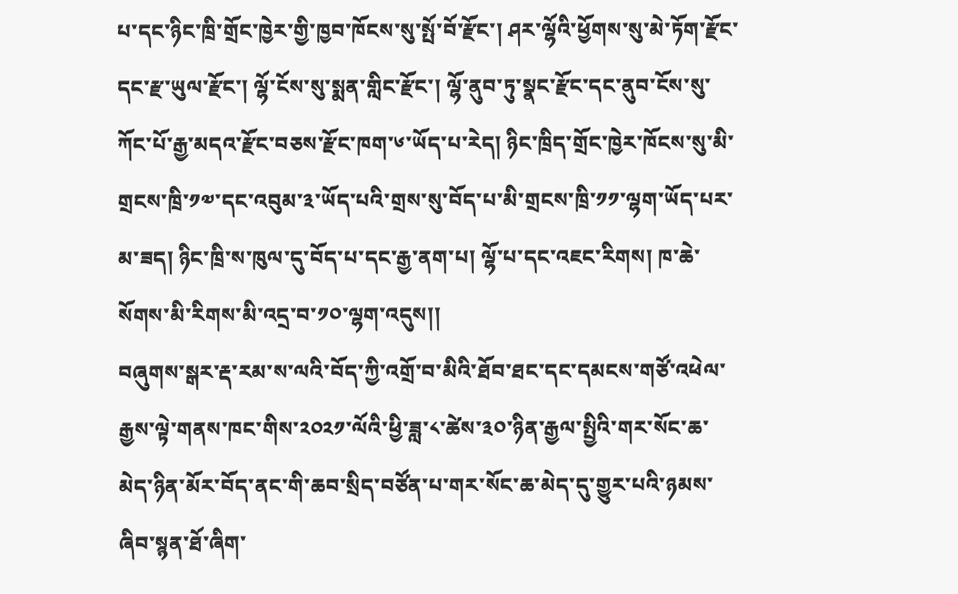པ་དང་ཉིང་ཁྲི་གྲོང་ཁྱེར་གྱི་ཁྱབ་ཁོངས་སུ་སྤོ་བོ་རྫོང་། ཤར་ལྷོའི་ཕྱོགས་སུ་མེ་ཏོག་རྫོང་དང་རྫ་ཡུལ་རྫོང་། ལྷོ་ངོས་སུ་སྨན་གླིང་རྫོང་། ལྷོ་ནུབ་ཏུ་སྣང་རྫོང་དང་ནུབ་ངོས་སུ་ཀོང་པོ་རྒྱ་མདའ་རྫོང་བཅས་རྫོང་ཁག་༦་ཡོད་པ་རེད། ཉིང་ཁྲིད་གྲོང་ཁྱེར་ཁོངས་སུ་མི་གྲངས་ཁྲི་༡༧་དང་འབུམ་༣་ཡོད་པའི་གྲས་སུ་བོད་པ་མི་གྲངས་ཁྲི་༡༡་ལྷག་ཡོད་པར་མ་ཟད། ཉིང་ཁྲི་ས་ཁུལ་དུ་བོད་པ་དང་རྒྱ་ནག་པ། ལྷོ་པ་དང་འཇང་རིགས། ཁ་ཆེ་སོགས་མི་རིགས་མི་འདྲ་བ་༡༠་ལྷག་འདུས།།
བཞུགས་སྒར་རྡ་རམ་ས་ལའི་བོད་ཀྱི་འགྲོ་བ་མིའི་ཐོབ་ཐང་དང་དམངས་གཙོ་འཕེལ་རྒྱས་ལྟེ་གནས་ཁང་གིས་༢༠༢༡་ལོའི་ཕྱི་ཟླ་༨་ཚེས་༣༠་ཉིན་རྒྱལ་སྤྱིའི་གར་སོང་ཆ་མེད་ཉིན་མོར་བོད་ནང་གི་ཆབ་སྲིད་བཙོན་པ་གར་སོང་ཆ་མེད་དུ་གྱུར་པའི་ཉམས་ཞིབ་སྙན་ཐོ་ཞིག་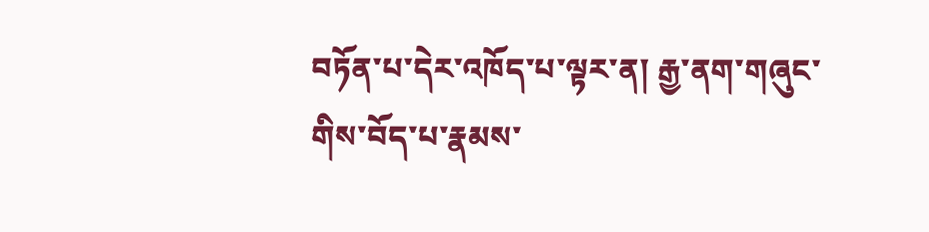བཏོན་པ་དེར་འཁོད་པ་ལྟར་ན། རྒྱ་ནག་གཞུང་གིས་བོད་པ་རྣམས་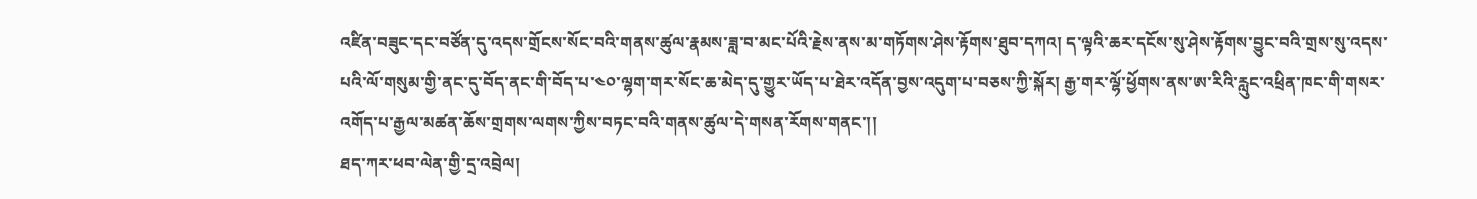འཛིན་བཟུང་དང་བཙོན་དུ་འདས་གྲོངས་སོང་བའི་གནས་ཚུལ་རྣམས་ཟླ་བ་མང་པོའི་རྗེས་ནས་མ་གཏོགས་ཤེས་རྟོགས་ཐུབ་དཀའ། ད་ལྟའི་ཆར་དངོས་སུ་ཤེས་རྟོགས་བྱུང་བའི་གྲས་སུ་འདས་པའི་ལོ་གསུམ་གྱི་ནང་དུ་བོད་ནང་གི་བོད་པ་༤༠་ལྷག་གར་སོང་ཆ་མེད་དུ་གྱུར་ཡོད་པ་ཐེར་འདོན་བྱས་འདུག་པ་བཅས་ཀྱི་སྐོར། རྒྱ་གར་ལྷོ་ཕྱོགས་ནས་ཨ་རིའི་རླུང་འཕྲིན་ཁང་གི་གསར་འགོད་པ་རྒྱལ་མཚན་ཆོས་གྲགས་ལགས་ཀྱིས་བཏང་བའི་གནས་ཚུལ་དེ་གསན་རོགས་གནང་།།
ཐད་ཀར་ཕབ་ལེན་གྱི་དྲ་འབྲེལ།